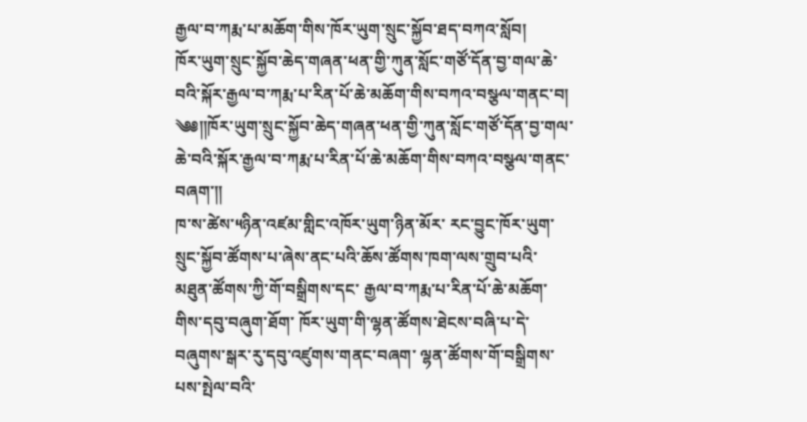རྒྱལ་བ་ཀརྨ་པ་མཆོག་གིས་ཁོར་ཡུག་སྲུང་སྐྱོབ་ཐད་བཀའ་སློབ།
ཁོར་ཡུག་སྲུང་སྐྱོབ་ཆེད་གཞན་ཕན་གྱི་ཀུན་སློང་གཙོ་དོན་བྱ་གལ་ཆེ་བའི་སྐོར་རྒྱལ་བ་ཀརྨ་པ་རིན་པོ་ཆེ་མཆོག་གིས་བཀའ་བསྩལ་གནང་བ།
༄༅༎ཁོར་ཡུག་སྲུང་སྐྱོབ་ཆེད་གཞན་ཕན་གྱི་ཀུན་སློང་གཙོ་དོན་བྱ་གལ་ཆེ་བའི་སྐོར་རྒྱལ་བ་ཀརྨ་པ་རིན་པོ་ཆེ་མཆོག་གིས་བཀའ་བསྩལ་གནང་བཞག་༎
ཁ་ས་ཚེས་༥ཉིན་འཛམ་གླིང་འཁོར་ཡུག་ཉིན་མོར་ རང་བྱུང་ཁོར་ཡུག་སྲུང་སྐྱོབ་ཚོགས་པ་ཞེས་ནང་པའི་ཆོས་ཚོགས་ཁག་ལས་གྲུབ་པའི་མཐུན་ཚོགས་ཀྱི་གོ་བསྒྲིགས་དང་ རྒྱལ་བ་ཀརྨ་པ་རིན་པོ་ཆེ་མཆོག་གིས་དབུ་བཞུག་ཐོག་ ཁོར་ཡུག་གི་ལྷན་ཚོགས་ཐེངས་བཞི་པ་དེ་བཞུགས་སྒར་རུ་དབུ་འཛུགས་གནང་བཞག་ ལྷན་ཚོགས་གོ་བསྒྲིགས་པས་སྤེལ་བའི་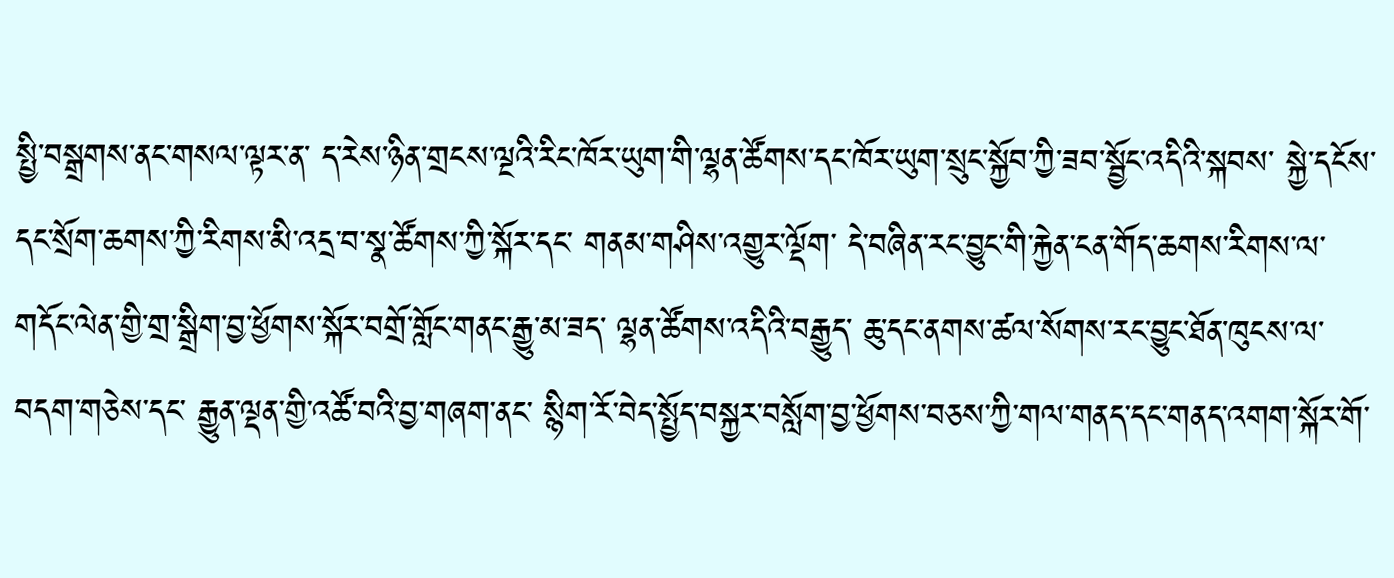སྤྱི་བསྒྲགས་ནང་གསལ་ལྟར་ན་ ད་རེས་ཉིན་གྲངས་ལྔའི་རིང་ཁོར་ཡུག་གི་ལྷན་ཚོགས་དང་ཁོར་ཡུག་སྲུང་སྐྱོབ་ཀྱི་ཟབ་སྦྱོང་འདིའི་སྐབས་ སྐྱེ་དངོས་དང་སྲོག་ཆགས་ཀྱི་རིགས་མི་འདྲ་བ་སྣ་ཚོགས་ཀྱི་སྐོར་དང་ གནམ་གཤིས་འགྱུར་ལྡོག་ དེ་བཞིན་རང་བྱུང་གི་རྐྱེན་ངན་གོད་ཆགས་རིགས་ལ་གདོང་ལེན་གྱི་གྲ་སྒྲིག་བྱ་ཕྱོགས་སྐོར་བགྲོ་གློང་གནང་རྒྱུ་མ་ཟད་ ལྷན་ཚོགས་འདིའི་བརྒྱུད་ ཆུ་དང་ནགས་ཚལ་སོགས་རང་བྱུང་ཐོན་ཁུངས་ལ་བདག་གཅེས་དང་ རྒྱུན་ལྡན་གྱི་འཚོ་བའི་བྱ་གཞག་ནང་ སྙིག་རོ་བེད་སྤྱོད་བསྐྱར་བསློག་བྱ་ཕྱོགས་བཅས་ཀྱི་གལ་གནད་དང་གནད་འགག་སྐོར་གོ་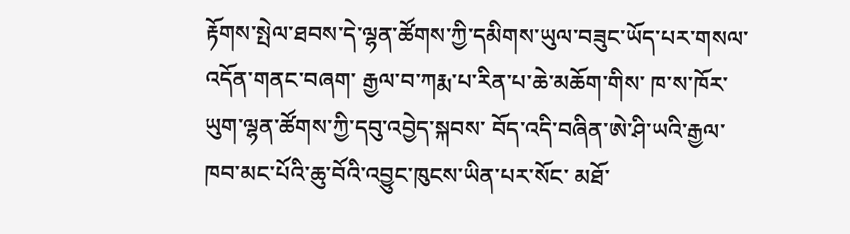རྟོགས་སྤེལ་ཐབས་དེ་ལྷན་ཚོགས་ཀྱི་དམིགས་ཡུལ་བཟུང་ཡོད་པར་གསལ་འདོན་གནང་བཞག་ རྒྱལ་བ་ཀརྨ་པ་རིན་པ་ཆེ་མཆོག་གིས་ ཁ་ས་ཁོར་ཡུག་ལྷན་ཚོགས་ཀྱི་དབུ་འབྱེད་སྐབས་ བོད་འདི་བཞིན་ཨེ་ཤི་ཡའི་རྒྱལ་ཁབ་མང་པོའི་ཆུ་བོའི་འབྱུང་ཁུངས་ཡིན་པར་སོང་ མཐོ་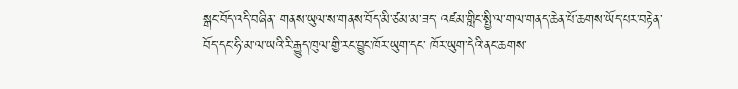སྒང་བོད་འདི་བཞིན་ གནས་ཡུལ་ས་གནས་བོད་མི་ཙམ་མ་ཟད་ འཛམ་གླིང་སྤྱི་ལ་གལ་གནད་ཆེན་པོ་ཆགས་ཡོད་པར་བརྟེན་བོད་དང་ཧི་མ་ལ་ཡའི་རི་རྒྱུད་ཁུལ་གྱི་རང་བྱུང་ཁོར་ཡུག་དང་ ཁོར་ཡུག་དེའི་ནང་ཆགས་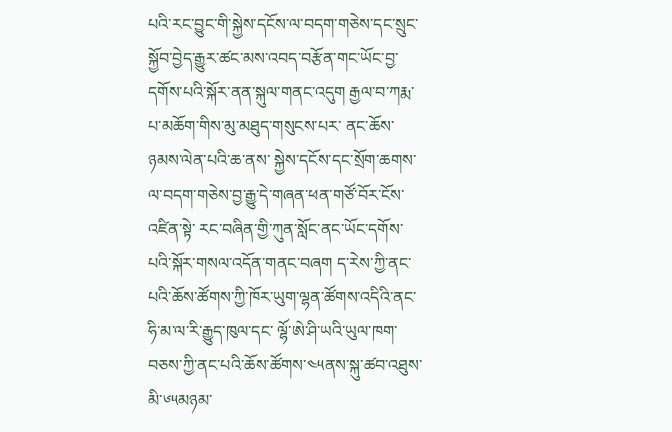པའི་རང་བྱུང་གི་སྐྱེས་དངོས་ལ་བདག་གཅེས་དང་སྲུང་སྐྱོབ་བྱེད་རྒྱུར་ཚང་མས་འབད་བརྩོན་གང་ཡོང་བྱ་དགོས་པའི་སྐོར་ནན་སྐུལ་གནང་འདུག རྒྱལ་བ་ཀརྨ་པ་མཆོག་གིས་མུ་མཐུད་གསུངས་པར་ ནང་ཆོས་ཉམས་ལེན་པའི་ཆ་ནས་ སྐྱེས་དངོས་དང་སྲོག་ཆགས་ལ་བདག་གཅེས་བྱ་རྒྱུ་དེ་གཞན་ཕན་གཙོ་བོར་ངོས་འཛིན་སྟེ་ རང་བཞིན་གྱི་ཀུན་སློང་ནང་ཡོང་དགོས་པའི་སྐོར་གསལ་འདོན་གནང་བཞག ད་རེས་ཀྱི་ནང་པའི་ཆོས་ཚོགས་ཀྱི་ཁོར་ཡུག་ལྷན་ཚོགས་འདིའི་ནང་ ཧི་མ་ལ་རི་རྒྱུད་ཁུལ་དང་ ལྷོ་ཨེ་ཤི་ཡའི་ཡུལ་ཁག་བཅས་ཀྱི་ནང་པའི་ཆོས་ཚོགས་༤༥ནས་སྐུ་ཚབ་འཐུས་མི་༦༥མཉམ་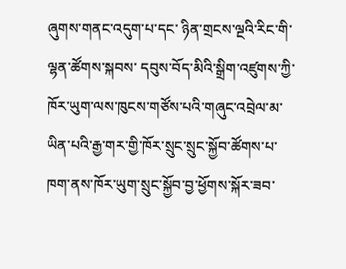ཞུགས་གནང་འདུག་པ་དང་ ཉིན་གྲངས་ལྔའི་རིང་གི་ལྷན་ཚོགས་སྐབས་ དབུས་བོད་མིའི་སྒྲིག་འཛུགས་ཀྱི་ཁོར་ཡུག་ལས་ཁུངས་གཙོས་པའི་གཞུང་འབྲེལ་མ་ཡིན་པའི་རྒྱ་གར་གྱི་ཁོར་སྲུང་སྲུང་སྐྱོབ་ཚོགས་པ་ཁག་ནས་ཁོར་ཡུག་སྲུང་སྐྱོབ་བྱ་ཕྱོགས་སྐོར་ཟབ་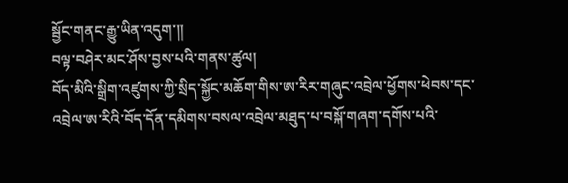སྦྱོང་གནང་རྒྱུ་ཡིན་འདུག་༎
བལྟ་བཤེར་མང་ཤོས་བྱས་པའི་གནས་ཚུལ།
བོད་མིའི་སྒྲིག་འཛུགས་ཀྱི་སྲིད་སྐྱོང་མཆོག་གིས་ཨ་རིར་གཞུང་འབྲེལ་ཕྱོགས་ཕེབས་དང་འབྲེལ་ཨ་རིའི་བོད་དོན་དམིགས་བསལ་འབྲེལ་མཐུད་པ་བསྐོ་གཞག་དགོས་པའི་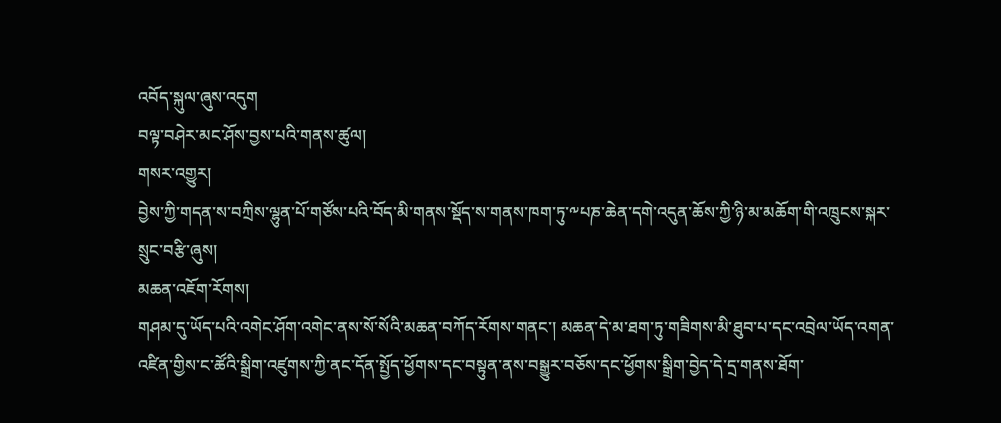འབོད་སྐུལ་ཞུས་འདུག
བལྟ་བཤེར་མང་ཤོས་བྱས་པའི་གནས་ཚུལ།
གསར་འགྱུར།
བྱེས་ཀྱི་གདན་ས་བཀྲིས་ལྷུན་པོ་གཙོས་པའི་བོད་མི་གནས་སྡོད་ས་གནས་ཁག་ཏུ་༸པཎ་ཆེན་དགེ་འདུན་ཆོས་ཀྱི་ཉི་མ་མཆོག་གི་འཁྲུངས་སྐར་སྲུང་བརྩི་ཞུས།
མཆན་འཇོག་རོགས།
གཤམ་དུ་ཡོད་པའི་འགེང་ཤོག་འགེང་ནས་སོ་སོའི་མཆན་བཀོད་རོགས་གནང་། མཆན་དེ་མ་ཐག་ཏུ་གཟིགས་མི་ཐུབ་པ་དང་འབྲེལ་ཡོད་འགན་འཛིན་གྱིས་ང་ཚོའི་སྒྲིག་འཛུགས་ཀྱི་ནང་དོན་སྤྱོད་ཕྱོགས་དང་བསྟུན་ནས་བསྒྱུར་བཅོས་དང་ཕྱོགས་སྒྲིག་བྱེད་དེ་དྲ་གནས་ཐོག་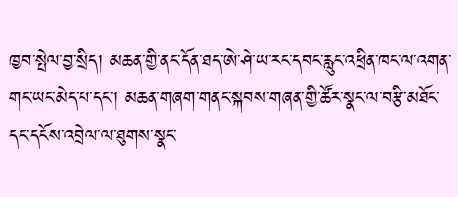ཁྱབ་སྤེལ་བྱ་སྲིད། མཆན་གྱི་ནང་དོན་ཐད་ཨེ་ཤེ་ཡ་རང་དབང་རླུང་འཕྲིན་ཁང་ལ་འགན་གང་ཡང་མེད་པ་དང་། མཆན་གཞག་གནང་སྐབས་གཞན་གྱི་ཚོར་སྣང་ལ་བརྩི་མཐོང་དང་དངོས་འབྲེལ་ལ་ཐུགས་སྣང་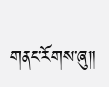གནང་རོགས་ཞུ༎